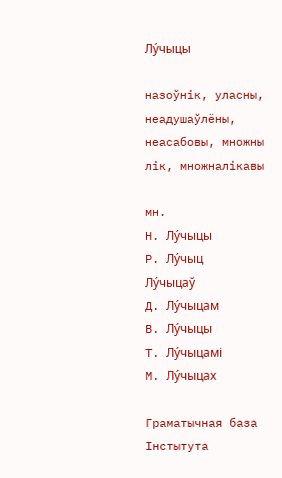Лу́чыцы

назоўнік, уласны, неадушаўлёны, неасабовы, множны лік, множналікавы

мн.
Н. Лу́чыцы
Р. Лу́чыц
Лу́чыцаў
Д. Лу́чыцам
В. Лу́чыцы
Т. Лу́чыцамі
М. Лу́чыцах

Граматычная база Інстытута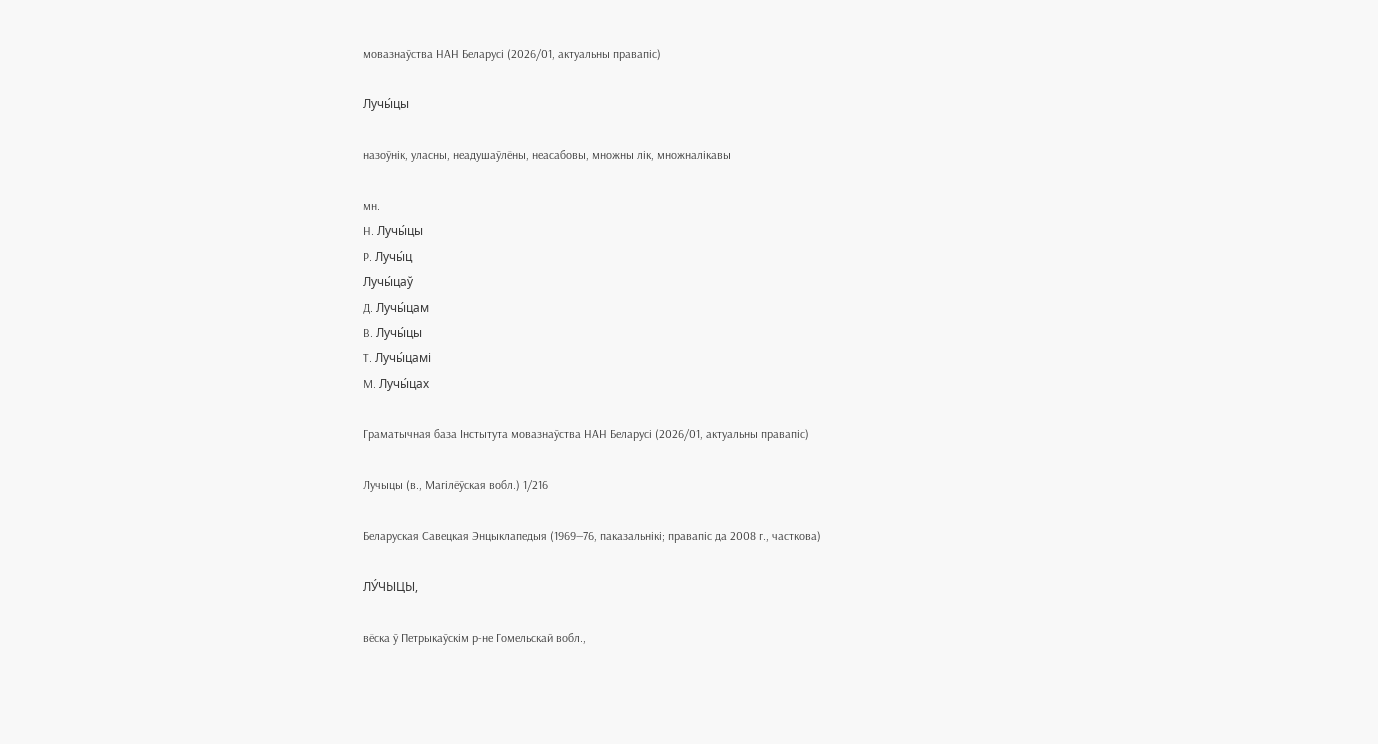мовазнаўства НАН Беларусі (2026/01, актуальны правапіс)

Лучы́цы

назоўнік, уласны, неадушаўлёны, неасабовы, множны лік, множналікавы

мн.
Н. Лучы́цы
Р. Лучы́ц
Лучы́цаў
Д. Лучы́цам
В. Лучы́цы
Т. Лучы́цамі
М. Лучы́цах

Граматычная база Інстытута мовазнаўства НАН Беларусі (2026/01, актуальны правапіс)

Лучыцы (в., Магілёўская вобл.) 1/216

Беларуская Савецкая Энцыклапедыя (1969—76, паказальнікі; правапіс да 2008 г., часткова)

ЛУ́ЧЫЦЫ,

вёска ў Петрыкаўскім р-не Гомельскай вобл.,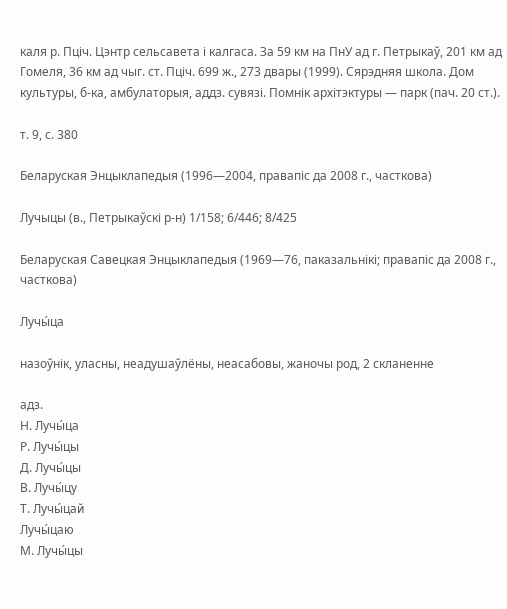каля р. Пціч. Цэнтр сельсавета і калгаса. За 59 км на ПнУ ад г. Петрыкаў, 201 км ад Гомеля, 36 км ад чыг. ст. Пціч. 699 ж., 273 двары (1999). Сярэдняя школа. Дом культуры, б-ка, амбулаторыя, аддз. сувязі. Помнік архітэктуры — парк (пач. 20 ст.).

т. 9, с. 380

Беларуская Энцыклапедыя (1996—2004, правапіс да 2008 г., часткова)

Лучыцы (в., Петрыкаўскі р-н) 1/158; 6/446; 8/425

Беларуская Савецкая Энцыклапедыя (1969—76, паказальнікі; правапіс да 2008 г., часткова)

Лучы́ца

назоўнік, уласны, неадушаўлёны, неасабовы, жаночы род, 2 скланенне

адз.
Н. Лучы́ца
Р. Лучы́цы
Д. Лучы́цы
В. Лучы́цу
Т. Лучы́цай
Лучы́цаю
М. Лучы́цы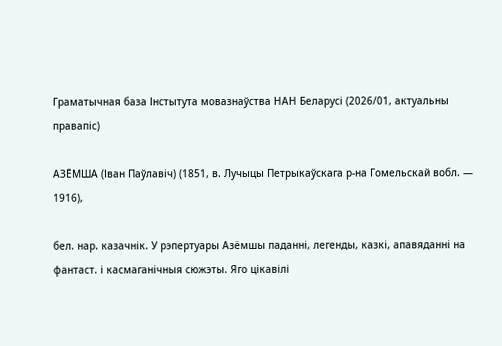Граматычная база Інстытута мовазнаўства НАН Беларусі (2026/01, актуальны правапіс)

АЗЁМША (Іван Паўлавіч) (1851, в. Лучыцы Петрыкаўскага р-на Гомельскай вобл. — 1916),

бел. нар. казачнік. У рэпертуары Азёмшы паданні, легенды, казкі, апавяданні на фантаст. і касмаганічныя сюжэты. Яго цікавілі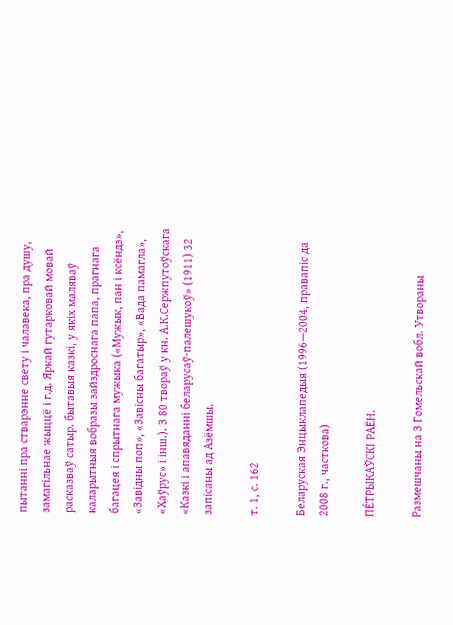пытанні пра стварэнне свету і чалавека, пра душу, замагільнае жыццё і г.д. Яркай гутарковай мовай расказваў сатыр. бытавыя казкі, у якіх маляваў каларытныя вобразы зайздроснага папа, прагнага багацея і спрытнага мужыка («Мужык, пан і ксёндз», «Завідны поп», «Завісны багатыр», «Вада памагла», «Хаўрус» і інш.). З 80 твораў у кн. А.К.Сержпутоўскага «Казкі і апавяданні беларусаў-палешукоў» (1911) 32 запісаны ад Азёмшы.

т. 1, с. 162

Беларуская Энцыклапедыя (1996—2004, правапіс да 2008 г., часткова)

ПЕ́ТРЫКАЎСКІ РАЁН.

Размешчаны на З Гомельскай вобл. Утвораны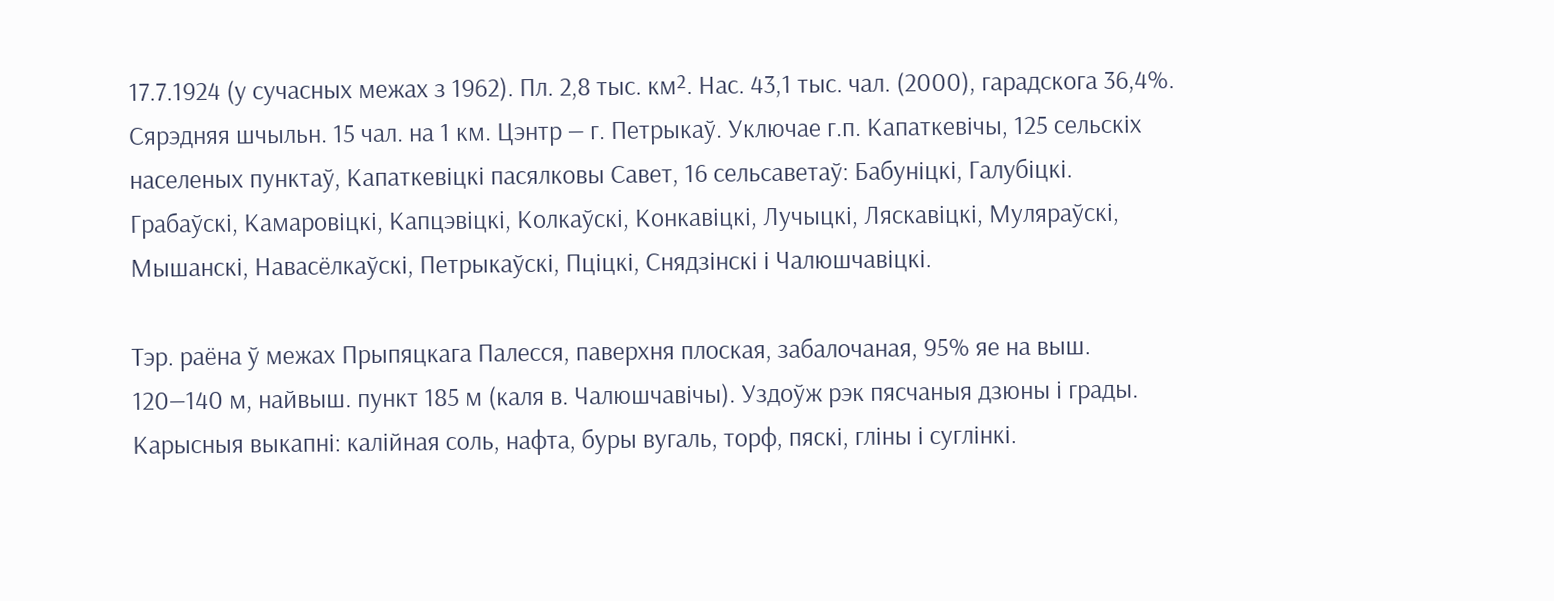17.7.1924 (у сучасных межах з 1962). Пл. 2,8 тыс. км². Нас. 43,1 тыс. чал. (2000), гарадскога 36,4%. Сярэдняя шчыльн. 15 чал. на 1 км. Цэнтр — г. Петрыкаў. Уключае г.п. Капаткевічы, 125 сельскіх населеных пунктаў, Капаткевіцкі пасялковы Савет, 16 сельсаветаў: Бабуніцкі, Галубіцкі. Грабаўскі, Камаровіцкі, Капцэвіцкі, Колкаўскі, Конкавіцкі, Лучыцкі, Ляскавіцкі, Муляраўскі, Мышанскі, Навасёлкаўскі, Петрыкаўскі, Пціцкі, Снядзінскі і Чалюшчавіцкі.

Тэр. раёна ў межах Прыпяцкага Палесся, паверхня плоская, забалочаная, 95% яе на выш. 120—140 м, найвыш. пункт 185 м (каля в. Чалюшчавічы). Уздоўж рэк пясчаныя дзюны і грады. Карысныя выкапні: калійная соль, нафта, буры вугаль, торф, пяскі, гліны і суглінкі.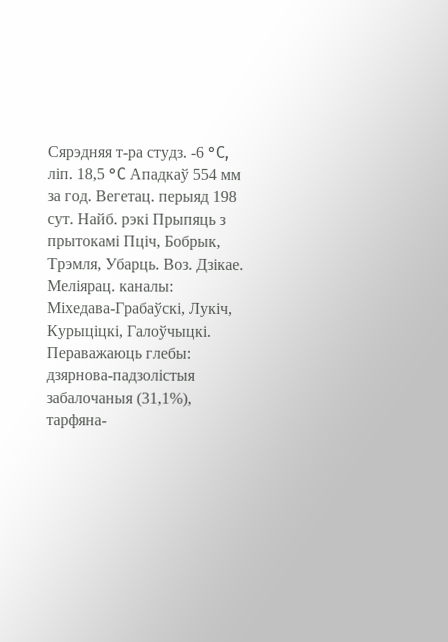Сярэдняя т-ра студз. -6 °C, ліп. 18,5 °C Ападкаў 554 мм за год. Вегетац. перыяд 198 сут. Найб. рэкі Прыпяць з прытокамі Пціч, Бобрык, Трэмля, Убарць. Воз. Дзікае. Меліярац. каналы: Міхедава-Грабаўскі, Лукіч, Курыціцкі, Галоўчыцкі. Пераважаюць глебы: дзярнова-падзолістыя забалочаныя (31,1%), тарфяна-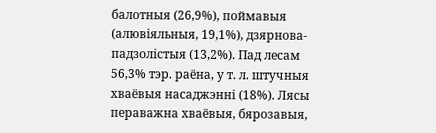балотныя (26,9%), поймавыя (алювіяльныя, 19,1%), дзярнова-падзолістыя (13,2%). Пад лесам 56,3% тэр. раёна, у т. л. штучныя хваёвыя насаджэнні (18%). Лясы пераважна хваёвыя, бярозавыя,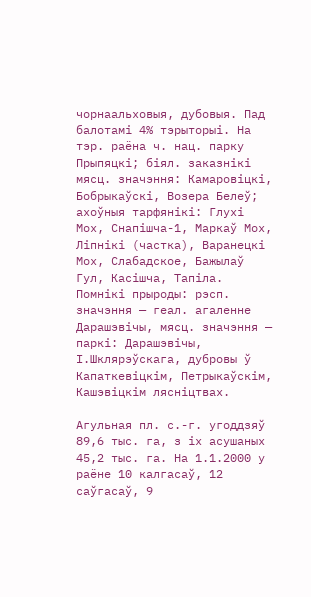чорнаальховыя, дубовыя. Пад балотамі 4% тэрыторыі. На тэр. раёна ч. нац. парку Прыпяцкі; біял. заказнікі мясц. значэння: Камаровіцкі, Бобрыкаўскі, Возера Белеў; ахоўныя тарфянікі: Глухі Мох, Снапішча-1, Маркаў Мох, Ліпнікі (частка), Варанецкі Мох, Слабадское, Бажылаў Гул, Касішча, Тапіла. Помнікі прыроды: рэсп. значэння — геал. агаленне Дарашэвічы, мясц. значэння — паркі: Дарашэвічы, І.Шклярэўскага, дубровы ў Капаткевіцкім, Петрыкаўскім, Кашэвіцкім лясніцтвах.

Агульная пл. с.-г. угоддзяў 89,6 тыс. га, з іх асушаных 45,2 тыс. га. На 1.1.2000 у раёне 10 калгасаў, 12 саўгасаў, 9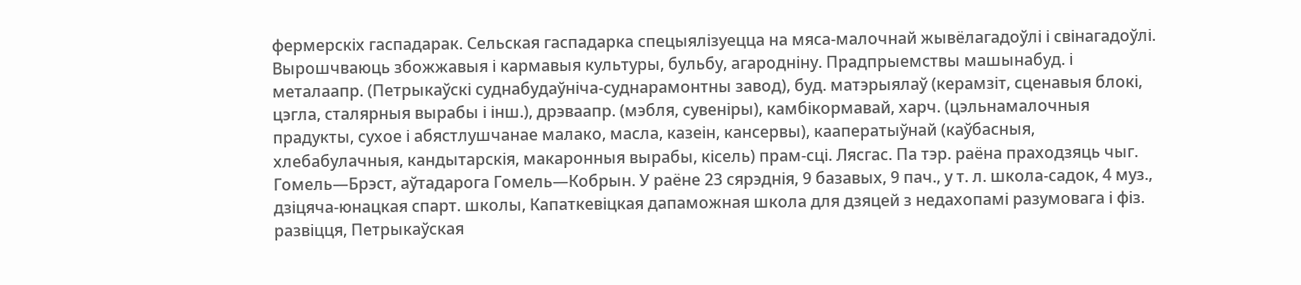фермерскіх гаспадарак. Сельская гаспадарка спецыялізуецца на мяса-малочнай жывёлагадоўлі і свінагадоўлі. Вырошчваюць збожжавыя і кармавыя культуры, бульбу, агародніну. Прадпрыемствы машынабуд. і металаапр. (Петрыкаўскі суднабудаўніча-суднарамонтны завод), буд. матэрыялаў (керамзіт, сценавыя блокі, цэгла, сталярныя вырабы і інш.), дрэваапр. (мэбля, сувеніры), камбікормавай, харч. (цэльнамалочныя прадукты, сухое і абястлушчанае малако, масла, казеін, кансервы), кааператыўнай (каўбасныя, хлебабулачныя, кандытарскія, макаронныя вырабы, кісель) прам-сці. Лясгас. Па тэр. раёна праходзяць чыг. Гомель—Брэст, аўтадарога Гомель—Кобрын. У раёне 23 сярэднія, 9 базавых, 9 пач., у т. л. школа-садок, 4 муз., дзіцяча-юнацкая спарт. школы, Капаткевіцкая дапаможная школа для дзяцей з недахопамі разумовага і фіз. развіцця, Петрыкаўская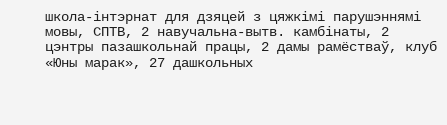школа-інтэрнат для дзяцей з цяжкімі парушэннямі мовы, СПТВ, 2 навучальна-вытв. камбінаты, 2 цэнтры пазашкольнай працы, 2 дамы рамёстваў, клуб «Юны марак», 27 дашкольных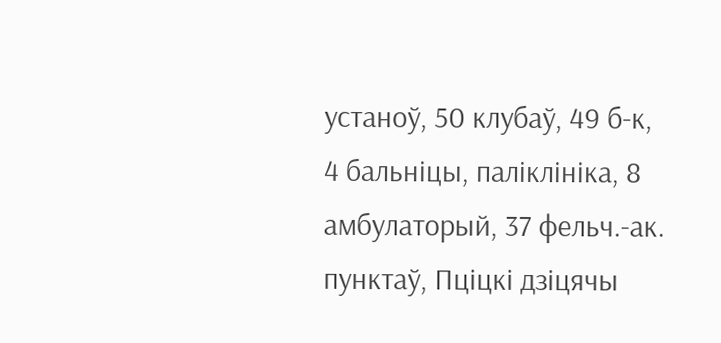устаноў, 50 клубаў, 49 б-к, 4 бальніцы, паліклініка, 8 амбулаторый, 37 фельч.-ак. пунктаў, Пціцкі дзіцячы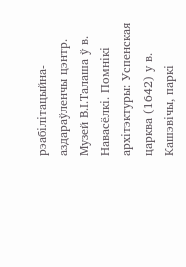рэабілітацыйна-аздараўленчы цэнтр. Музей В.І.Талаша ў в. Навасёлкі. Помнікі архітэктуры: Успенская царква (1642) у в. Кашэвічы, паркі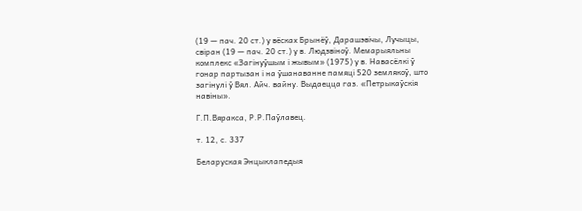(19 — пач. 20 ст.) у вёсках Брынёў, Дарашэвічы, Лучыцы, свіран (19 — пач. 20 ст.) у в. Людзвіноў. Мемарыяльны комплекс «Загінуўшым і жывым» (1975) у в. Навасёлкі ў гонар партызан і на ўшанаванне памяці 520 землякоў, што загінулі ў Вял. Айч. вайну. Выдаецца газ. «Петрыкаўскія навіны».

Г.П.Вяракса, Р.Р.Паўлавец.

т. 12, с. 337

Беларуская Энцыклапедыя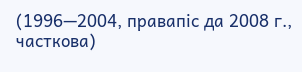(1996—2004, правапіс да 2008 г., часткова)